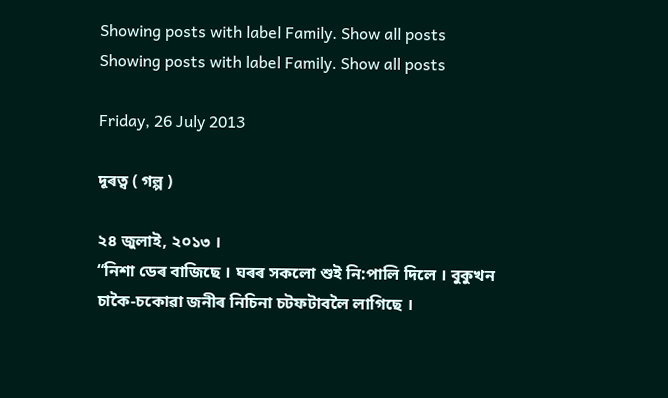Showing posts with label Family. Show all posts
Showing posts with label Family. Show all posts

Friday, 26 July 2013

দূৰত্ব ( গল্প )

২৪ জুলাই, ২০১৩ ।
“নিশা ডেৰ বাজিছে । ঘৰৰ সকলো শুই নি:পালি দিলে । বুকুখন চাকৈ-চকোৱা জনীৰ নিচিনা চটফটাবলৈ লাগিছে ।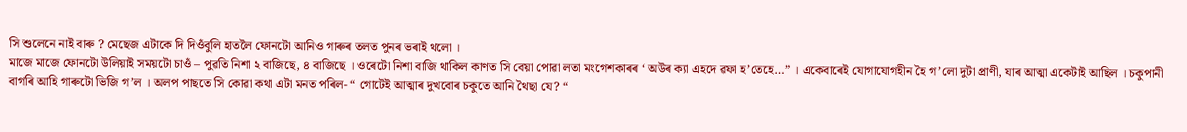সি শুলেনে নাই বাৰু ? মেছেজ এটাকে দি দিওঁবুলি হাতলৈ ফোনটো আনিও গাৰুৰ তলত পুনৰ ভৰাই থলো ।
মাজে মাজে ফোনটো উলিয়াই সময়টো চাওঁ – পুৱতি নিশা ২ বাজিছে, ৪ বাজিছে । ওৰেটো নিশা বাজি থাকিল কাণত সি বেয়া পোৱা লতা মংগেশকাৰৰ ‘ অউৰ ক্যা এহদে ৱফা হ’তেহে…” । একেবাৰেই যোগাযোগহীন হৈ গ’লো দুটা প্রাণী, যাৰ আত্মা একেটাই আছিল । চকুপানী বাগৰি আহি গাৰুটো ভিজি গ’ল । অলপ পাছতে সি কোৱা কথা এটা মনত পৰিল- “ গোটেই আত্মাৰ দুখবোৰ চকুতে আনি থৈছা যে? “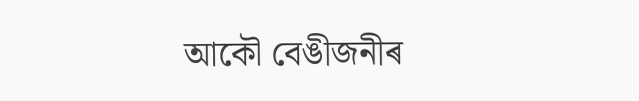আকৌ বেঙীজনীৰ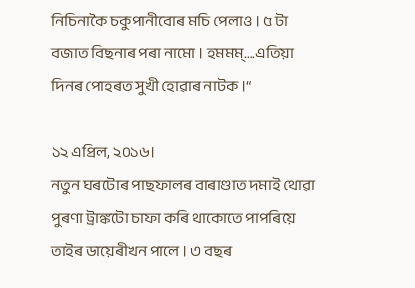নিচিনাকৈ চকুপানীবোৰ মচি পেলাও । ৫ টা বজাত বিছনাৰ পৰা নামো । হমমম্….এতিয়া দিনৰ পোহৰত সুখী হোৱাৰ নাটক ।“

১২ এপ্রিল, ২০১৬।
নতুন ঘৰটোৰ পাছফালৰ বাৰাণ্ডাত দমাই থোৱা পুৰণা ট্রাঙ্কটো চাফা কৰি থাকোতে পাপৰিয়ে তাইৰ ডায়েৰীখন পালে । ৩ বছৰ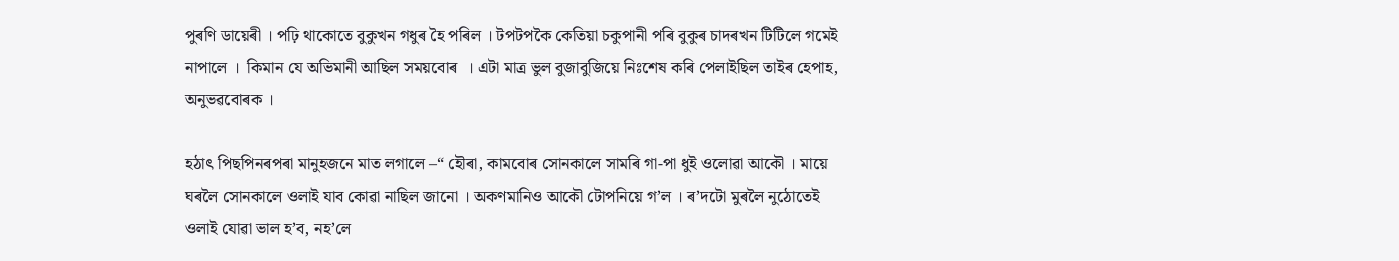পুৰণি ডায়েৰী । পঢ়ি থাকোতে বুকুখন গধুৰ হৈ পৰিল । টপটপকৈ কেতিয়া চকুপানী পৰি বুকুৰ চাদৰখন টিটিলে গমেই নাপালে ।  কিমান যে অভিমানী আছিল সময়বোৰ  । এটা মাত্র ভুল বুজাবুজিয়ে নিঃশেষ কৰি পেলাইছিল তাইৰ হেপাহ, অনুভৱবোৰক ।

হঠাৎ পিছপিনৰপৰা মানুহজনে মাত লগালে –“ হৌৰা, কামবোৰ সোনকালে সামৰি গা-পা ধুই ওলোৱা আকৌ । মায়ে ঘৰলৈ সোনকালে ওলাই যাব কোৱা নাছিল জানো । অকণমানিও আকৌ টোপনিয়ে গ’ল । ৰ’দটো মুৰলৈ নুঠোতেই ওলাই যোৱা ভাল হ’ব, নহ’লে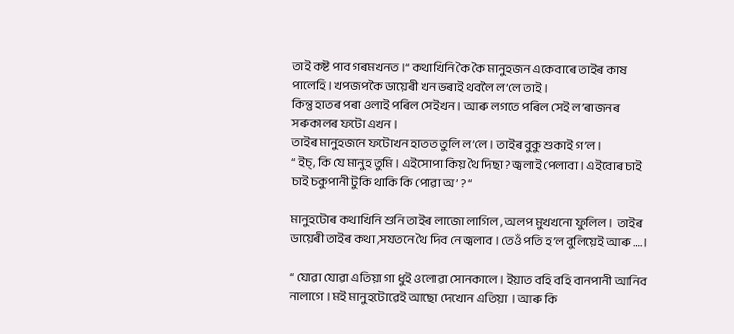তাই কষ্ট পাব গৰমখনত ।“ কথাখিনি কৈ কৈ মানুহজন একেবাৰে তাইৰ কাষ পালেহি । খপজপকৈ ডায়েৰী খন ভৰাই থবলৈ ল’লে তাই ।
কিন্তু হাতৰ পৰা ওলাই পৰিল সেইখন । আৰু লগতে পৰিল সেই ল’ৰাজনৰ সৰুকালৰ ফটো এখন ।
তাইৰ মানুহজনে ফটোখন হাতত তুলি ল’লে । তাইৰ বুকু শুকাই গ’ল ।
“ ইচ্, কি যে মানুহ তুমি । এইসোপা কিয় থৈ দিছা? জ্বলাই পেলাবা । এইবোৰ চাই চাই চকুপানী টুকি থাকি কি পোৱা অ’ ? “

মানুহটোৰ কথাখিনি শুনি তাইৰ লাজো লাগিল , অলপ মুখখনো ফুলিল ।  তাইৰ ডায়েৰী তাইৰ কথা ,সযতনে থৈ দিব নে জ্বলাব । তেওঁ পতি হ’ল বুলিয়েই আৰু ….।

“ যোৱা যোৱা এতিয়া গা ধুই ওলোৱা সোনকালে । ইয়াত বহি বহি বানপানী আনিব নালাগে । মই মানুহটোৱেই আছো দেখোন এতিয়া  । আৰু কি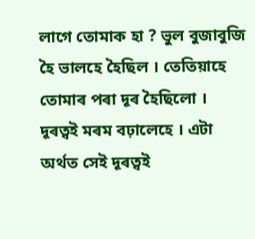লাগে তোমাক হা ? ভুল বুজাবুজি হৈ ভালহে হৈছিল । তেতিয়াহে তোমাৰ পৰা দূৰ হৈছিলো । দূৰত্বই মৰম বঢ়ালেহে । এটা অৰ্থত সেই দূৰত্বই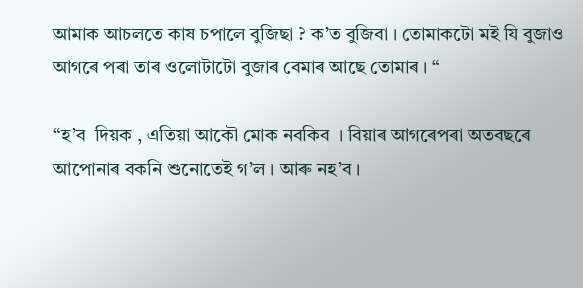আমাক আচলতে কাষ চপালে বুজিছা ? ক’ত বুজিবা । তোমাকটো মই যি বুজাও আগৰে পৰা তাৰ ওলোটাটো বুজাৰ বেমাৰ আছে তোমাৰ । “

“হ’ব  দিয়ক , এতিয়া আকৌ মোক নবকিব  । বিয়াৰ আগৰেপৰা অতবছৰে আপোনাৰ বকনি শুনোতেই গ’ল । আৰু নহ’ব ।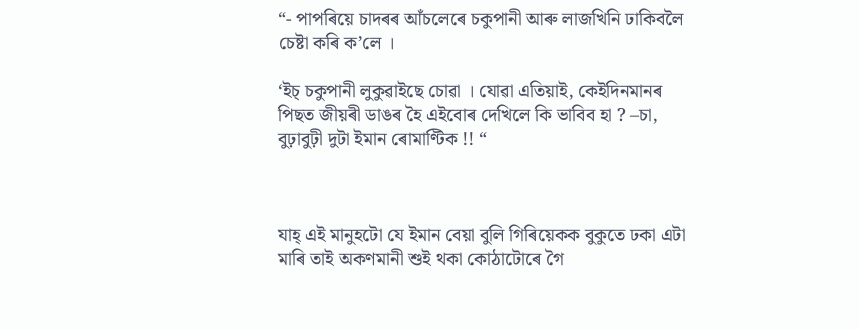“- পাপৰিয়ে চাদৰৰ আঁচলেৰে চকুপানী আৰু লাজখিনি ঢাকিবলৈ চেষ্টা কৰি ক’লে ।

‘ইচ্ চকুপানী লুকুৱাইছে চোৱা । যোৱা এতিয়াই, কেইদিনমানৰ পিছত জীয়ৰী ডাঙৰ হৈ এইবোৰ দেখিলে কি ভাবিব হা ? –চা, বুঢ়াবুঢ়ী দুটা ইমান ৰোমাণ্টিক !! “



যাহ্ এই মানুহটো যে ইমান বেয়া বুলি গিৰিয়েকক বুকুতে ঢকা এটা মাৰি তাই অকণমানী শুই থকা কোঠাটোৰে গৈ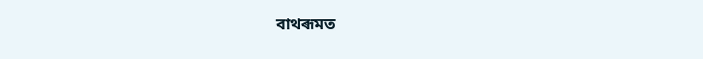বাথৰূমত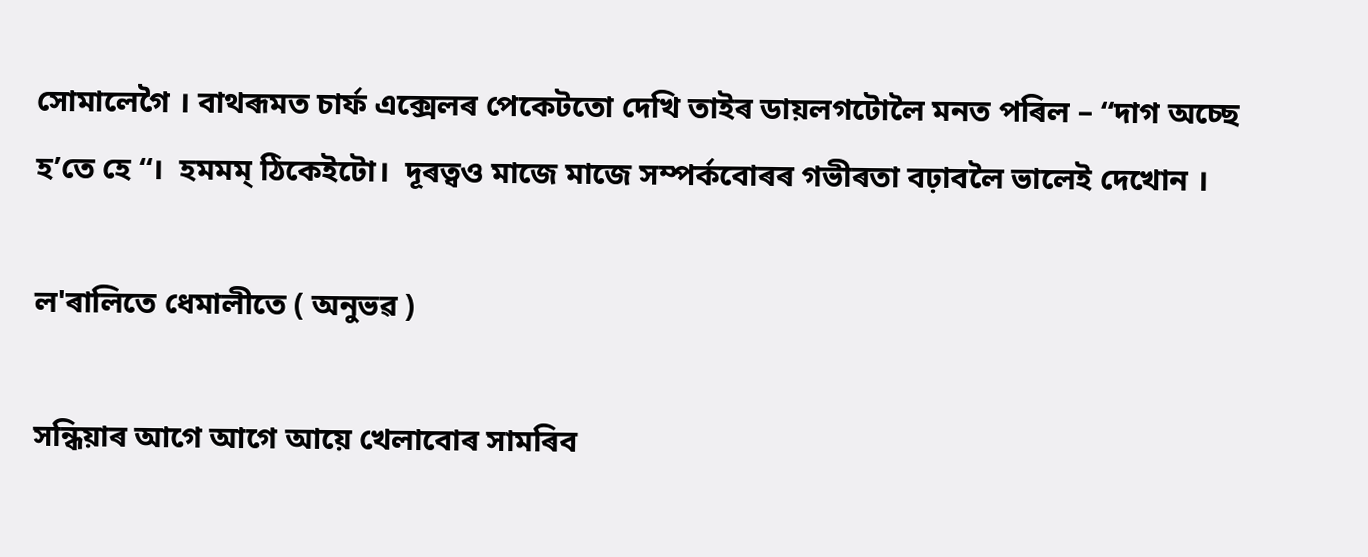সোমালেগৈ । বাথৰূমত চাৰ্ফ এক্সেলৰ পেকেটতো দেখি তাইৰ ডায়লগটোলৈ মনত পৰিল – “দাগ অচ্ছে হ’তে হে “।  হমমম্ ঠিকেইটো।  দূৰত্বও মাজে মাজে সম্পৰ্কবোৰৰ গভীৰতা বঢ়াবলৈ ভালেই দেখোন ।

ল'ৰালিতে ধেমালীতে ( অনুভৱ )

সন্ধিয়াৰ আগে আগে আয়ে খেলাবোৰ সামৰিব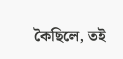কৈছিলে, তই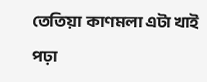তেতিয়া  কাণমলা এটা খাই পঢ়া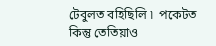টেবুলত বহিছিলি ৷  পকেটত কিন্তু তেতিয়াও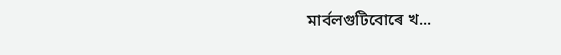মাৰ্বলগুটিবোৰে খ...